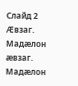Слайд 2
Æвзаг.
Мадæлон æвзаг.
Мадæлон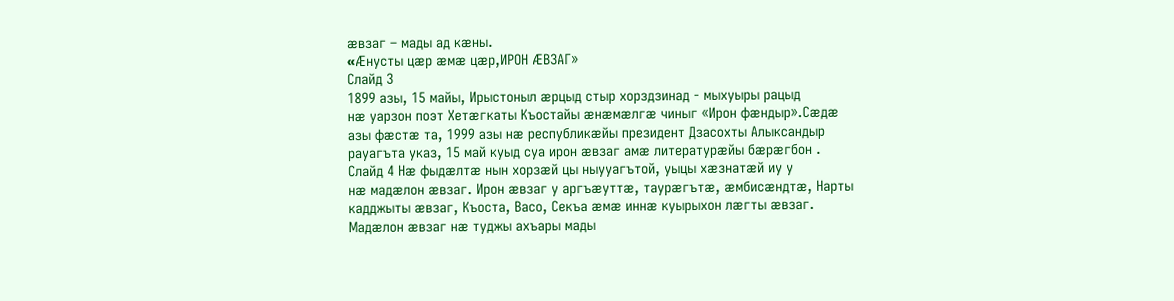æвзаг – мады ад кæны.
«Æнусты цæр æмæ цæр,ИРОН ÆВЗАГ»
Слайд 3
1899 азы, 15 майы, Ирыстоныл æрцыд стыр хорздзинад - мыхуыры рацыд
нæ уарзон поэт Хетæгкаты Къостайы æнæмæлгæ чиныг «Ирон фæндыр».Сæдæ азы фæстæ та, 1999 азы нæ республикæйы президент Дзасохты Алыксандыр рауагъта указ, 15 май куыд суа ирон æвзаг амæ литературæйы бæрæгбон .
Слайд 4 Нæ фыдæлтæ нын хорзæй цы ныууагътой, уыцы хæзнатæй иу у
нæ мадæлон æвзаг. Ирон æвзаг у аргъæуттæ, таурæгътæ, æмбисæндтæ, Нарты кадджыты æвзаг, Къоста, Васо, Секъа æмæ иннæ куырыхон лæгты æвзаг.
Мадæлон æвзаг нæ туджы ахъары мады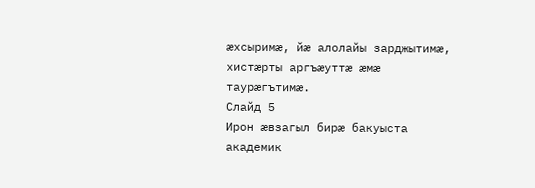æхсыримæ, йæ алолайы зарджытимæ, хистæрты аргъæуттæ æмæ таурæгътимæ.
Слайд 5
Ирон æвзагыл бирæ бакуыста академик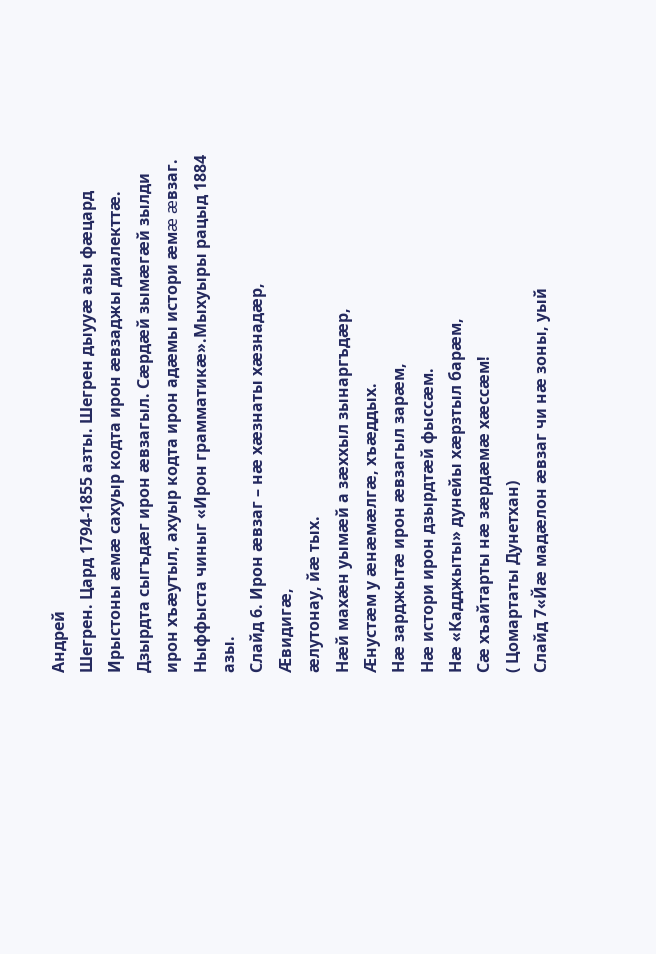Андрей
Шегрен. Цард 1794-1855 азты. Шегрен дыууæ азы фæцард Ирыстоны æмæ сахуыр кодта ирон æвзаджы диалекттæ. Дзырдта сыгъдæг ирон æвзагыл. Сæрдæй зымæгæй зылди ирон хъæутыл, ахуыр кодта ирон адæмы истори æмæ æвзаг. Ныффыста чиныг «Ирон грамматикæ».Мыхуыры рацыд 1884 азы.
Слайд 6. Ирон æвзаг – нæ хæзнаты хæзнадæр,
Æвидигæ,
æлутонау, йæ тых.
Нæй махæн уымæй а зæххыл зынаргъдæр,
Æнустæм у æнæмæлгæ, хъæддых.
Нæ зарджытæ ирон æвзагыл зарæм,
Нæ истори ирон дзырдтæй фыссæм.
Нæ «Кадджыты» дунейы хæрзтыл барæм,
Сæ хъайтарты нæ зæрдæмæ хæссæм!
( Цомартаты Дунетхан)
Слайд 7«Йæ мадæлон æвзаг чи нæ зоны, уый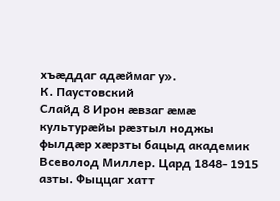хъæддаг адæймаг у».
К. Паустовский
Слайд 8 Ирон æвзаг æмæ культурæйы рæзтыл ноджы фылдæр хæрзты бацыд академик
Всеволод Миллер. Цард 1848- 1915 азты. Фыццаг хатт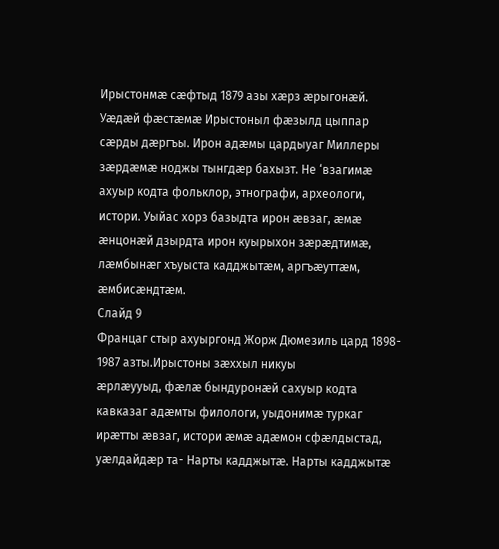Ирыстонмæ сæфтыд 1879 азы хæрз æрыгонæй. Уæдæй фæстæмæ Ирыстоныл фæзылд цыппар сæрды дæргъы. Ирон адæмы цардыуаг Миллеры зæрдæмæ ноджы тынгдæр бахызт. Не ‘взагимæ ахуыр кодта фольклор, этнографи, археологи, истори. Уыйас хорз базыдта ирон æвзаг, æмæ æнцонæй дзырдта ирон куырыхон зæрæдтимæ, лæмбынæг хъуыста кадджытæм, аргъæуттæм, æмбисæндтæм.
Слайд 9
Францаг стыр ахуыргонд Жорж Дюмезиль цард 1898- 1987 азты.Ирыстоны зæххыл никуы
æрлæууыд, фæлæ бындуронæй сахуыр кодта кавказаг адæмты филологи, уыдонимæ туркаг ирæтты æвзаг, истори æмæ адæмон сфæлдыстад, уæлдайдæр та- Нарты кадджытæ. Нарты кадджытæ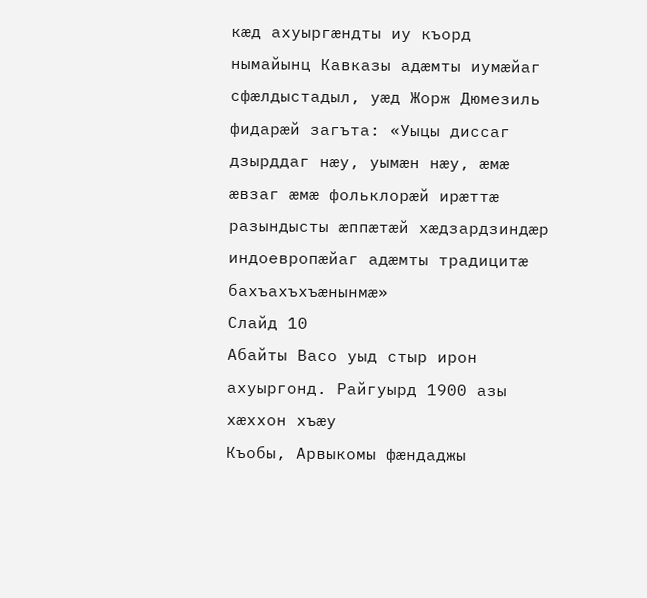кæд ахуыргæндты иу къорд нымайынц Кавказы адæмты иумæйаг сфæлдыстадыл, уæд Жорж Дюмезиль фидарæй загъта: «Уыцы диссаг дзырддаг нæу, уымæн нæу, æмæ æвзаг æмæ фольклорæй ирæттæ разындысты æппæтæй хæдзардзиндæр индоевропæйаг адæмты традицитæ бахъахъхъæнынмæ»
Слайд 10
Абайты Васо уыд стыр ирон ахуыргонд. Райгуырд 1900 азы хæххон хъæу
Къобы, Арвыкомы фæндаджы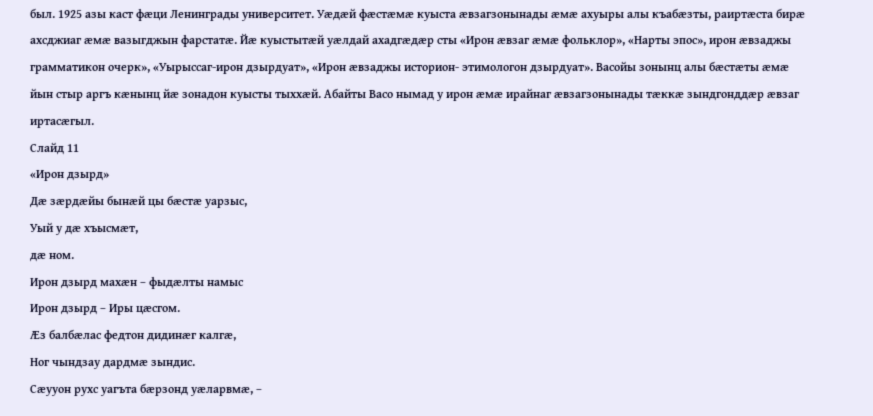был. 1925 азы каст фæци Ленинграды университет. Уæдæй фæстæмæ куыста æвзагзонынады æмæ ахуыры алы къабæзты, раиртæста бирæ ахсджиаг æмæ вазыгджын фарстатæ. Йæ куыстытæй уæлдай ахадгæдæр сты «Ирон æвзаг æмæ фольклор», «Нарты эпос», ирон æвзаджы грамматикон очерк», «Уырыссаг-ирон дзырдуат», «Ирон æвзаджы историон- этимологон дзырдуат». Васойы зонынц алы бæстæты æмæ йын стыр аргъ кæнынц йæ зонадон куысты тыххæй. Абайты Васо нымад у ирон æмæ ирайнаг æвзагзонынады тæккæ зындгонддæр æвзаг иртасæгыл.
Слайд 11
«Ирон дзырд»
Дæ зæрдæйы бынæй цы бæстæ уарзыс,
Уый у дæ хъысмæт,
дæ ном.
Ирон дзырд махæн – фыдæлты намыс
Ирон дзырд – Иры цæсгом.
Æз балбæлас федтон дидинæг калгæ,
Ног чындзау дардмæ зындис.
Сæууон рухс уагъта бæрзонд уæларвмæ, –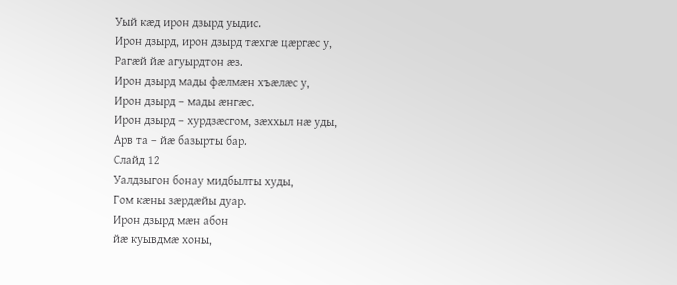Уый кæд ирон дзырд уыдис.
Ирон дзырд, ирон дзырд тæхгæ цæргæс у,
Рагæй йæ агуырдтон æз.
Ирон дзырд мады фæлмæн хъæлæс у,
Ирон дзырд – мады æнгæс.
Ирон дзырд – хурдзæсгом, зæххыл нæ уды,
Арв та – йæ базырты бар.
Слайд 12
Уалдзыгон бонау мидбылты худы,
Гом кæны зæрдæйы дуар.
Ирон дзырд мæн абон
йæ куывдмæ хоны,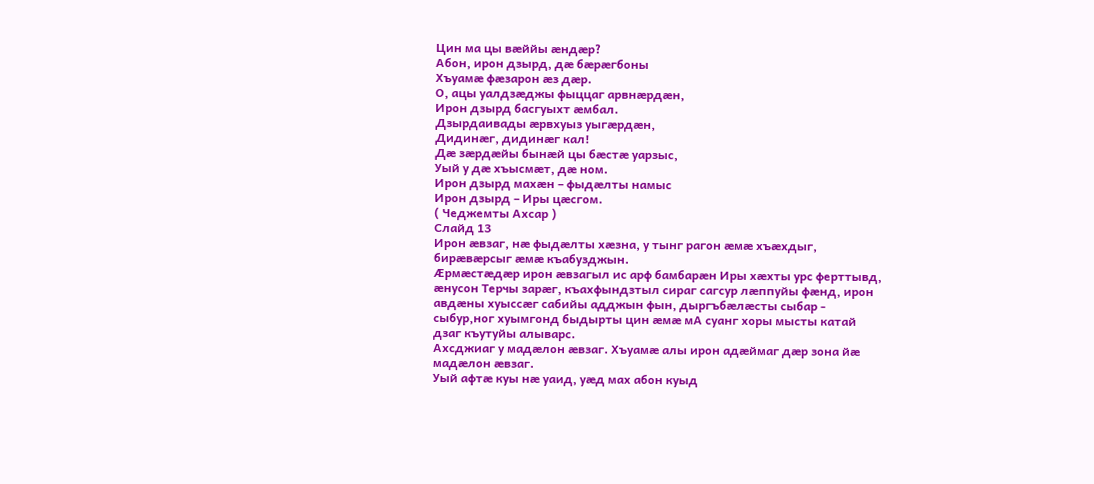Цин ма цы вæййы æндæр?
Абон, ирон дзырд, дæ бæрæгбоны
Хъуамæ фæзарон æз дæр.
О, ацы уалдзæджы фыццаг арвнæрдæн,
Ирон дзырд басгуыхт æмбал.
Дзырдаивады æрвхуыз уыгæрдæн,
Дидинæг, дидинæг кал!
Дæ зæрдæйы бынæй цы бæстæ уарзыс,
Уый у дæ хъысмæт, дæ ном.
Ирон дзырд махæн – фыдæлты намыс
Ирон дзырд – Иры цæсгом.
( Чеджемты Ахсар )
Слайд 13
Ирон æвзаг, нæ фыдæлты хæзна, у тынг рагон æмæ хъæхдыг,
бирæвæрсыг æмæ къабузджын.
Æрмæстæдæр ирон æвзагыл ис арф бамбарæн Иры хæхты урс ферттывд, æнусон Терчы зарæг, къахфындзтыл сираг сагсур лæппуйы фæнд, ирон авдæны хуыссæг сабийы адджын фын, дыргъбæлæсты сыбар - сыбур,ног хуымгонд быдырты цин æмæ мА суанг хоры мысты катай дзаг къутуйы алыварс.
Ахсджиаг у мадæлон æвзаг. Хъуамæ алы ирон адæймаг дæр зона йæ мадæлон æвзаг.
Уый афтæ куы нæ уаид, уæд мах абон куыд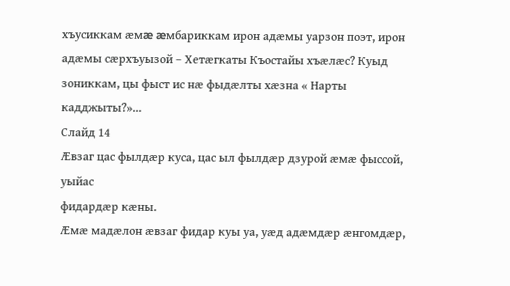хъусиккам æмæ æмбариккам ирон адæмы уарзон поэт, ирон адæмы сæрхъуызой – Хетæгкаты Къостайы хъæлæс? Куыд зониккам, цы фыст ис нæ фыдæлты хæзна « Нарты кадджыты?»...
Слайд 14
Æвзаг цас фылдæр куса, цас ыл фылдæр дзурой æмæ фыссой, уыйас
фидардæр кæны.
Æмæ мадæлон æвзаг фидар куы уа, уæд адæмдæр æнгомдæр,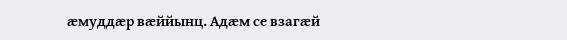æмуддæр вæййынц. Адæм се взагæй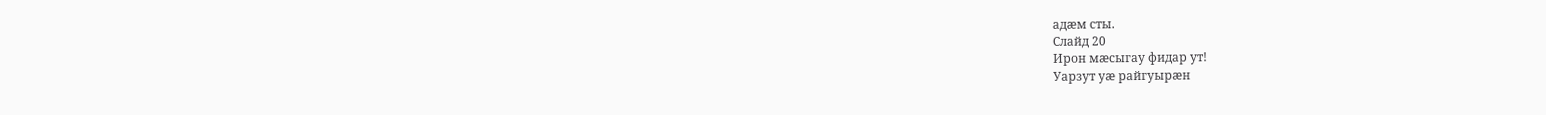адæм сты.
Слайд 20
Ирон мæсыгау фидар ут!
Уарзут уæ райгуырæн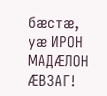бæстæ, уæ ИРОН
МАДÆЛОН ÆВЗАГ!